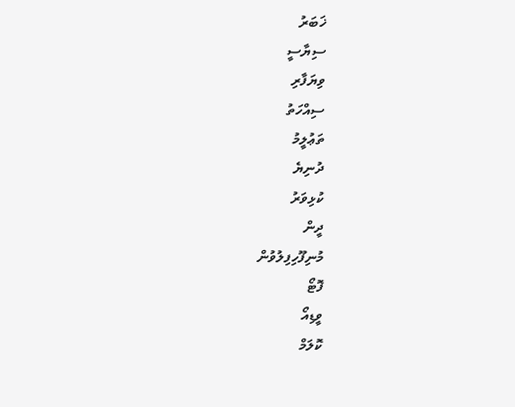ޚަބަރު
ސިޔާސީ
ވިޔަފާރި
ސިއްހަތު
ތަޢުލީމު
ދުނިޔެ
ކުޅިވަރު
ދީން
މުނިފޫހިފިލުވުން
ފޮޓޯ
ވީޑިއޯ
ކޮލަމް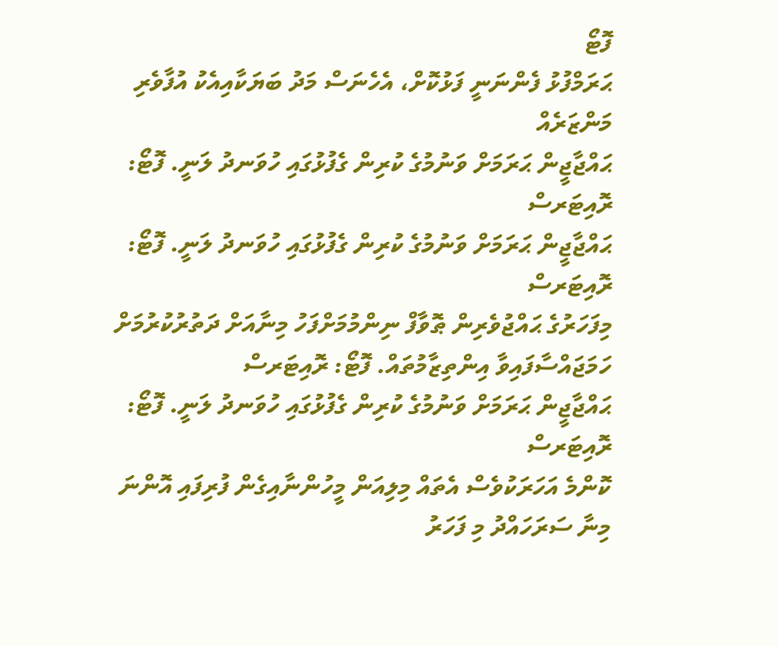ފޮޓޯ
ޙަރަމްފުޅު ފެންނަނީ ފަޅުކޮށް، އެހެނަސް މަދު ބަޔަކާއިއެކު އުފާވެރި މަންޒަރެއް
ޙައްޖާޖީން ޙަރަމަށް ވަނުމުގެ ކުރިން ގެފުޅުގައި ހުވަނދު ލަނީ. ފޮޓޯ: ރޮއިޓަރސް
ޙައްޖާޖީން ޙަރަމަށް ވަނުމުގެ ކުރިން ގެފުޅުގައި ހުވަނދު ލަނީ. ފޮޓޯ: ރޮއިޓަރސް
މިފަހަރުގެ ޙައްޖުވެރިން ޠޮވާފް ނިންމުމަށްފަހު މިނާއަށް ދަތުރުކުރުމަށް ހަމަޖައްސާފައިވާ އިންތިޒާމުތައް. ފޮޓޯ: ރޮއިޓަރސް
ޙައްޖާޖީން ޙަރަމަށް ވަނުމުގެ ކުރިން ގެފުޅުގައި ހުވަނދު ލަނީ. ފޮޓޯ: ރޮއިޓަރސް
ކޮންމެ އަހަރަކުވެސް އެތައް މިލިއަން މީހުންނާއިގެން ފުރިފައި އޮންނަ މިނާ ސަރަހައްދު މި ފަހަރު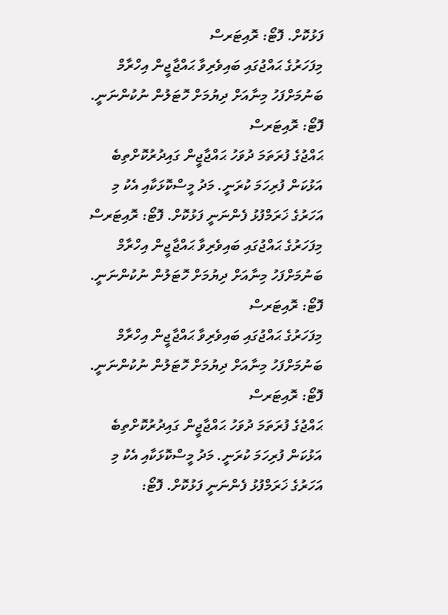ފަޅުކޮށް. ފޮޓޯ: ރޮއިޓަރސް
މިފަހަރުގެ ޙައްޖުގައި ބައިވެރިވާ ޙައްޖާޖީން އިހްރާމް ބަނުމަށްފަހު މިނާއަށް ދިޔުމަށް ހޮޓަލުން ނުކުންނަނީ. ފޮޓޯ: ރޮއިޓަރސް
ޙައްޖުގެ ފުރަތަމަ ދުވަހު ޙައްޖާޖީން ގައިދުރުކޮށްތިބެ އަޅުކަން ފުރިހަމަ ކުރަނީ. މަދު މީސްކޮޅަކާއި އެކު މި އަހަރުގެ ޚަރަމްފުޅު ފެންނަނީ ފަޅުކޮށް. ފޮޓޯ: ރޮއިޓަރސް
މިފަހަރުގެ ޙައްޖުގައި ބައިވެރިވާ ޙައްޖާޖީން އިހްރާމް ބަނުމަށްފަހު މިނާއަށް ދިޔުމަށް ހޮޓަލުން ނުކުންނަނީ. ފޮޓޯ: ރޮއިޓަރސް
މިފަހަރުގެ ޙައްޖުގައި ބައިވެރިވާ ޙައްޖާޖީން އިހްރާމް ބަނުމަށްފަހު މިނާއަށް ދިޔުމަށް ހޮޓަލުން ނުކުންނަނީ. ފޮޓޯ: ރޮއިޓަރސް
ޙައްޖުގެ ފުރަތަމަ ދުވަހު ޙައްޖާޖީން ގައިދުރުކޮށްތިބެ އަޅުކަން ފުރިހަމަ ކުރަނީ. މަދު މީސްކޮޅަކާއި އެކު މި އަހަރުގެ ޚަރަމްފުޅު ފެންނަނީ ފަޅުކޮށް. ފޮޓޯ: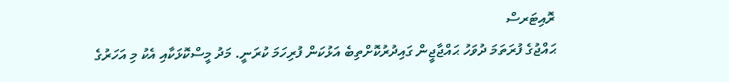ރޮއިޓަރސް
ޙައްޖުގެ ފުރަތަމަ ދުވަހު ޙައްޖާޖީން ގައިދުރުކޮށްތިބެ އަޅުކަން ފުރިހަމަ ކުރަނީ. މަދު މީސްކޮޅަކާއި އެކު މި އަހަރުގެ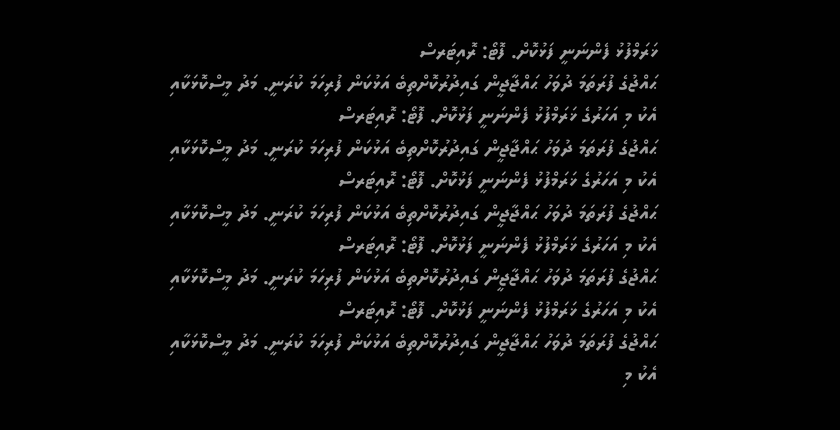ޚަރަމްފުޅު ފެންނަނީ ފަޅުކޮށް. ފޮޓޯ: ރޮއިޓަރސް
ޙައްޖުގެ ފުރަތަމަ ދުވަހު ޙައްޖާޖީން ގައިދުރުކޮށްތިބެ އަޅުކަން ފުރިހަމަ ކުރަނީ. މަދު މީސްކޮޅަކާއި އެކު މި އަހަރުގެ ޚަރަމްފުޅު ފެންނަނީ ފަޅުކޮށް. ފޮޓޯ: ރޮއިޓަރސް
ޙައްޖުގެ ފުރަތަމަ ދުވަހު ޙައްޖާޖީން ގައިދުރުކޮށްތިބެ އަޅުކަން ފުރިހަމަ ކުރަނީ. މަދު މީސްކޮޅަކާއި އެކު މި އަހަރުގެ ޚަރަމްފުޅު ފެންނަނީ ފަޅުކޮށް. ފޮޓޯ: ރޮއިޓަރސް
ޙައްޖުގެ ފުރަތަމަ ދުވަހު ޙައްޖާޖީން ގައިދުރުކޮށްތިބެ އަޅުކަން ފުރިހަމަ ކުރަނީ. މަދު މީސްކޮޅަކާއި އެކު މި އަހަރުގެ ޚަރަމްފުޅު ފެންނަނީ ފަޅުކޮށް. ފޮޓޯ: ރޮއިޓަރސް
ޙައްޖުގެ ފުރަތަމަ ދުވަހު ޙައްޖާޖީން ގައިދުރުކޮށްތިބެ އަޅުކަން ފުރިހަމަ ކުރަނީ. މަދު މީސްކޮޅަކާއި އެކު މި އަހަރުގެ ޚަރަމްފުޅު ފެންނަނީ ފަޅުކޮށް. ފޮޓޯ: ރޮއިޓަރސް
ޙައްޖުގެ ފުރަތަމަ ދުވަހު ޙައްޖާޖީން ގައިދުރުކޮށްތިބެ އަޅުކަން ފުރިހަމަ ކުރަނީ. މަދު މީސްކޮޅަކާއި އެކު މި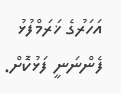އަހަރުގެ ޚަރަމްފުޅު ފެންނަނީ ފަޅުކޮށް.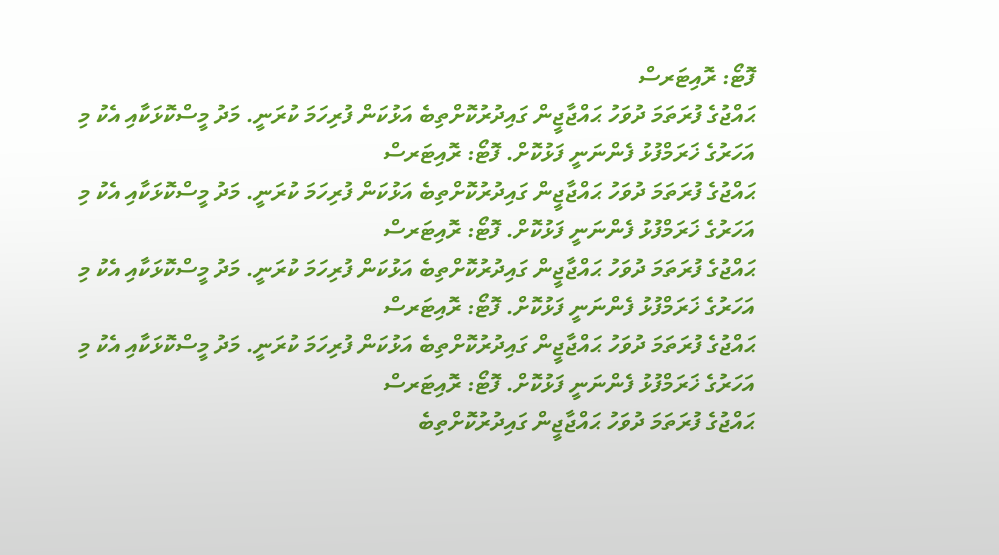ފޮޓޯ: ރޮއިޓަރސް
ޙައްޖުގެ ފުރަތަމަ ދުވަހު ޙައްޖާޖީން ގައިދުރުކޮށްތިބެ އަޅުކަން ފުރިހަމަ ކުރަނީ. މަދު މީސްކޮޅަކާއި އެކު މި އަހަރުގެ ޚަރަމްފުޅު ފެންނަނީ ފަޅުކޮށް. ފޮޓޯ: ރޮއިޓަރސް
ޙައްޖުގެ ފުރަތަމަ ދުވަހު ޙައްޖާޖީން ގައިދުރުކޮށްތިބެ އަޅުކަން ފުރިހަމަ ކުރަނީ. މަދު މީސްކޮޅަކާއި އެކު މި އަހަރުގެ ޚަރަމްފުޅު ފެންނަނީ ފަޅުކޮށް. ފޮޓޯ: ރޮއިޓަރސް
ޙައްޖުގެ ފުރަތަމަ ދުވަހު ޙައްޖާޖީން ގައިދުރުކޮށްތިބެ އަޅުކަން ފުރިހަމަ ކުރަނީ. މަދު މީސްކޮޅަކާއި އެކު މި އަހަރުގެ ޚަރަމްފުޅު ފެންނަނީ ފަޅުކޮށް. ފޮޓޯ: ރޮއިޓަރސް
ޙައްޖުގެ ފުރަތަމަ ދުވަހު ޙައްޖާޖީން ގައިދުރުކޮށްތިބެ އަޅުކަން ފުރިހަމަ ކުރަނީ. މަދު މީސްކޮޅަކާއި އެކު މި އަހަރުގެ ޚަރަމްފުޅު ފެންނަނީ ފަޅުކޮށް. ފޮޓޯ: ރޮއިޓަރސް
ޙައްޖުގެ ފުރަތަމަ ދުވަހު ޙައްޖާޖީން ގައިދުރުކޮށްތިބެ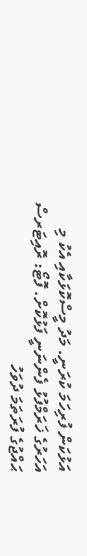އަޅުކަން ފުރިހަމަ ކުރަނީ. މަދު މީސްކޮޅަކާއި އެކު މި އަހަރުގެ ޚަރަމްފުޅު ފެންނަނީ ފަޅުކޮށް. ފޮޓޯ: ރޮއިޓަރސް
ޙައްޖުގެ ފުރަތަމަ ދުވަހު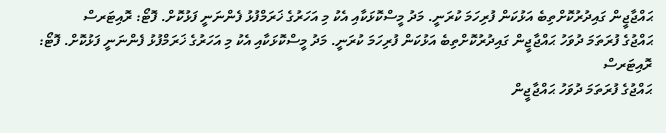ޙައްޖާޖީން ގައިދުރުކޮށްތިބެ އަޅުކަން ފުރިހަމަ ކުރަނީ. މަދު މީސްކޮޅަކާއި އެކު މި އަހަރުގެ ޚަރަމްފުޅު ފެންނަނީ ފަޅުކޮށް. ފޮޓޯ: ރޮއިޓަރސް
ޙައްޖުގެ ފުރަތަމަ ދުވަހު ޙައްޖާޖީން ގައިދުރުކޮށްތިބެ އަޅުކަން ފުރިހަމަ ކުރަނީ. މަދު މީސްކޮޅަކާއި އެކު މި އަހަރުގެ ޚަރަމްފުޅު ފެންނަނީ ފަޅުކޮށް. ފޮޓޯ: ރޮއިޓަރސް
ޙައްޖުގެ ފުރަތަމަ ދުވަހު ޙައްޖާޖީން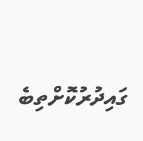ގައިދުރުކޮށްތިބެ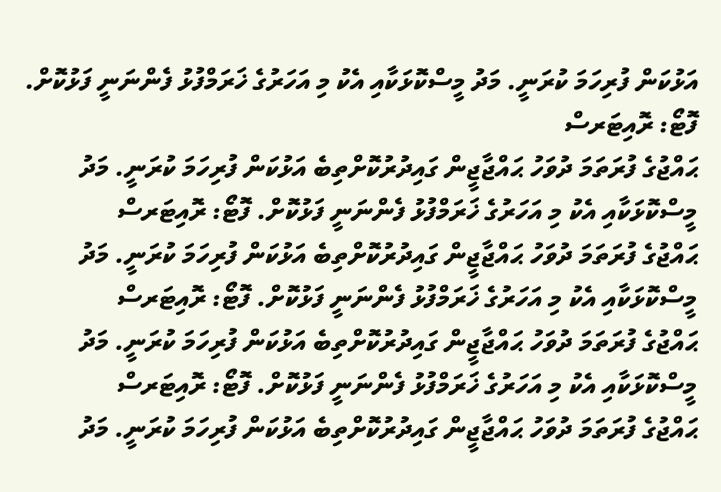އަޅުކަން ފުރިހަމަ ކުރަނީ. މަދު މީސްކޮޅަކާއި އެކު މި އަހަރުގެ ޚަރަމްފުޅު ފެންނަނީ ފަޅުކޮށް. ފޮޓޯ: ރޮއިޓަރސް
ޙައްޖުގެ ފުރަތަމަ ދުވަހު ޙައްޖާޖީން ގައިދުރުކޮށްތިބެ އަޅުކަން ފުރިހަމަ ކުރަނީ. މަދު މީސްކޮޅަކާއި އެކު މި އަހަރުގެ ޚަރަމްފުޅު ފެންނަނީ ފަޅުކޮށް. ފޮޓޯ: ރޮއިޓަރސް
ޙައްޖުގެ ފުރަތަމަ ދުވަހު ޙައްޖާޖީން ގައިދުރުކޮށްތިބެ އަޅުކަން ފުރިހަމަ ކުރަނީ. މަދު މީސްކޮޅަކާއި އެކު މި އަހަރުގެ ޚަރަމްފުޅު ފެންނަނީ ފަޅުކޮށް. ފޮޓޯ: ރޮއިޓަރސް
ޙައްޖުގެ ފުރަތަމަ ދުވަހު ޙައްޖާޖީން ގައިދުރުކޮށްތިބެ އަޅުކަން ފުރިހަމަ ކުރަނީ. މަދު މީސްކޮޅަކާއި އެކު މި އަހަރުގެ ޚަރަމްފުޅު ފެންނަނީ ފަޅުކޮށް. ފޮޓޯ: ރޮއިޓަރސް
ޙައްޖުގެ ފުރަތަމަ ދުވަހު ޙައްޖާޖީން ގައިދުރުކޮށްތިބެ އަޅުކަން ފުރިހަމަ ކުރަނީ. މަދު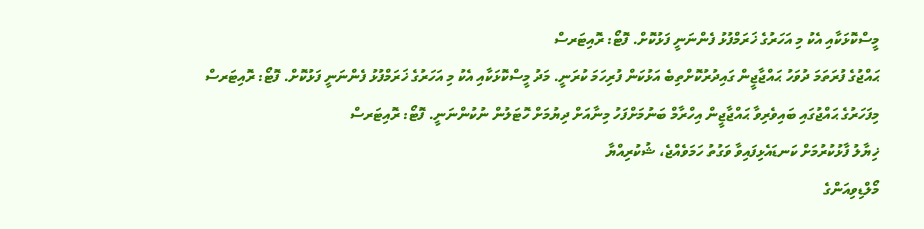މީސްކޮޅަކާއި އެކު މި އަހަރުގެ ޚަރަމްފުޅު ފެންނަނީ ފަޅުކޮށް. ފޮޓޯ: ރޮއިޓަރސް
ޙައްޖުގެ ފުރަތަމަ ދުވަހު ޙައްޖާޖީން ގައިދުރުކޮށްތިބެ އަޅުކަން ފުރިހަމަ ކުރަނީ. މަދު މީސްކޮޅަކާއި އެކު މި އަހަރުގެ ޚަރަމްފުޅު ފެންނަނީ ފަޅުކޮށް. ފޮޓޯ: ރޮއިޓަރސް
މިފަހަރުގެ ޙައްޖުގައި ބައިވެރިވާ ޙައްޖާޖީން އިހްރާމް ބަނުމަށްފަހު މިނާއަށް ދިޔުމަށް ހޮޓަލުން ނުކުންނަނީ. ފޮޓޯ: ރޮއިޓަރސް
ޚިޔާލު ފާޅުކުރުމަށް ކަނޑައެޅިފައިވާ ވަގުތު ހަމަވެއްޖެ، ޝުކުރިއްޔާ
މޯލްޑިވިއަންގެ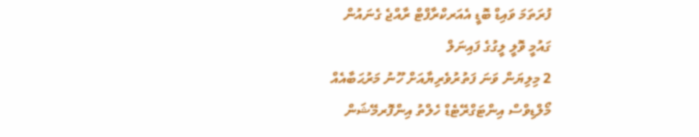ފުރަތަމަ ވައިޑް ބޮޑީ އެއަރކްރާފްޓް ރާއްޖެ ގެނައުން
ގައުމީ ވޮލީ ލީގުގެ ފައިނަލް
2 މިލިޔަން ވަނަ ފަތުރުވެރިޔާއަށް ހޫނު މަރުޙަބާއެއް
މޯލްޑިވްސް އިންޓަގްރޭޓެޑް ހެލްތު އިންފޮރމޭޝަން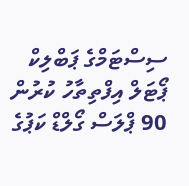ސިސްޓަމްގެ ޕަބްލިކް ޕޯޓަލް އިފްތިތާހު ކުރުން
90 ޕްލަސް ގޯލްޑް ކަޕުގެ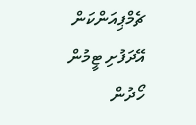ޗެމްޕިއަންކަން އޭދަފުށި ޓީމުން ހޯދުން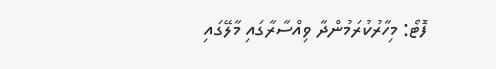ފޮޓޯ: މިހާރުކުރަމުންދާ ވިއްސާރާގައި މާލޭގައި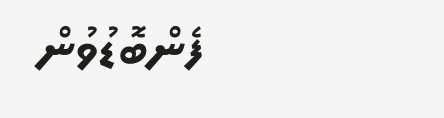ފެންބޮޑުވުން